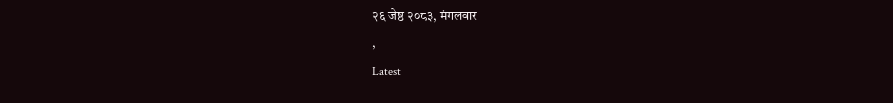२६ जेष्ठ २०८३, मंगलवार
,
Latest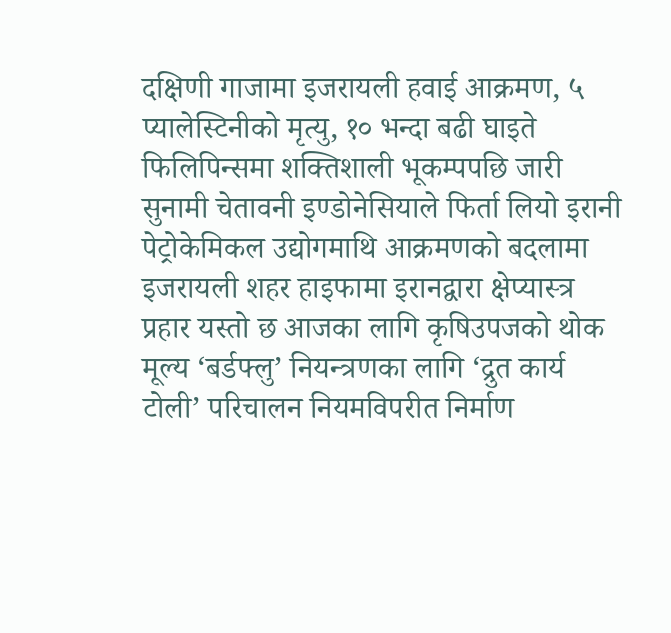दक्षिणी गाजामा इजरायली हवाई आक्रमण, ५ प्यालेस्टिनीको मृत्यु, १० भन्दा बढी घाइते फिलिपिन्समा शक्तिशाली भूकम्पपछि जारी सुनामी चेतावनी इण्डोनेसियाले फिर्ता लियो इरानी पेट्रोकेमिकल उद्योगमाथि आक्रमणको बदलामा इजरायली शहर हाइफामा इरानद्वारा क्षेप्यास्त्र प्रहार यस्तो छ आजका लागि कृषिउपजको थोक मूल्य ‘बर्डफ्लु’ नियन्त्रणका लागि ‘द्रुत कार्य टोली’ परिचालन नियमविपरीत निर्माण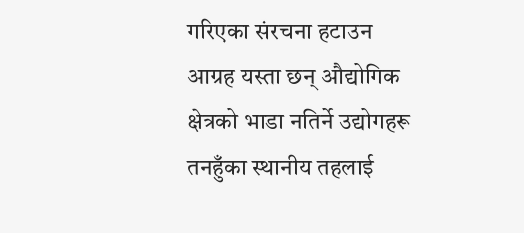गरिएका संरचना हटाउन आग्रह यस्ता छन् औद्योगिक क्षेत्रको भाडा नतिर्ने उद्योगहरू तनहुँका स्थानीय तहलाई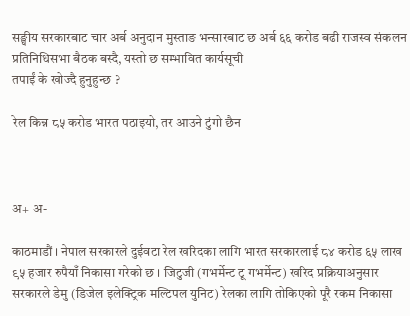सङ्घीय सरकारबाट चार अर्ब अनुदान मुस्ताङ भन्सारबाट छ अर्ब ६६ करोड बढी राजस्व संकलन प्रतिनिधिसभा बैठक बस्दै, यस्तो छ सम्भावित कार्यसूची
तपाईं के खोज्दै हुनुहुन्छ ?

रेल किन्न ८५ करोड भारत पठाइयो, तर आउने टुंगो छैन



अ+ अ-

काठमाडौं । नेपाल सरकारले दुईवटा रेल खरिदका लागि भारत सरकारलाई ८४ करोड ६५ लाख ९५ हजार रुपैयाँ निकासा गरेको छ । जिटुजी (गभर्मेन्ट टू गभर्मेन्ट) खरिद प्रक्रियाअनुसार सरकारले डेमु (डिजेल इलेक्ट्रिक मल्टिपल युनिट) रेलका लागि तोकिएको पूरै रकम निकासा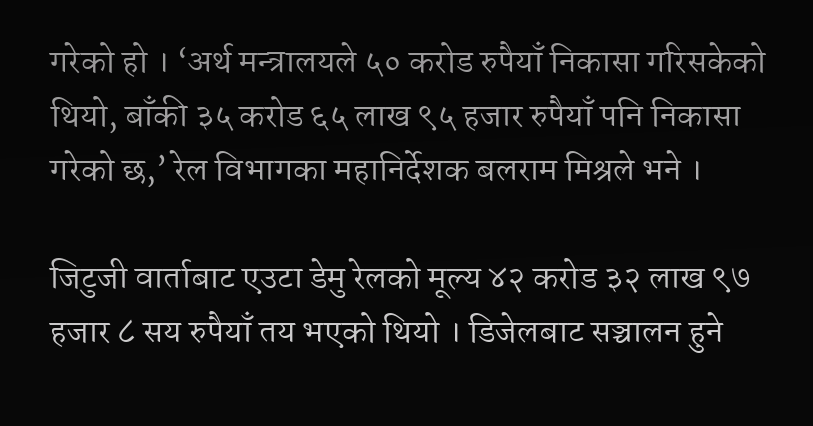गरेको हो । ‘अर्थ मन्त्रालयले ५० करोड रुपैयाँ निकासा गरिसकेको थियो, बाँकी ३५ करोड ६५ लाख ९५ हजार रुपैयाँ पनि निकासा गरेको छ,’ रेल विभागका महानिर्देशक बलराम मिश्रले भने ।

जिटुजी वार्ताबाट एउटा डेमु रेलको मूल्य ४२ करोड ३२ लाख ९७ हजार ८ सय रुपैयाँ तय भएको थियो । डिजेलबाट सञ्चालन हुने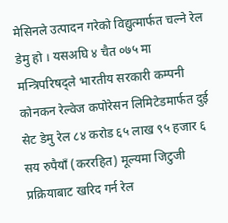मेसिनले उत्पादन गरेको विद्युत्मार्फत चल्ने रेल डेमु हो । यसअघि ४ चैत ०७५ मा मन्त्रिपरिषद्ले भारतीय सरकारी कम्पनी कोनकन रेल्वेज कपोरेसन लिमिटेडमार्फत दुई सेट डेमु रेल ८४ करोड ६५ लाख ९५ हजार ६ सय रुपैयाँ (कररहित) मूल्यमा जिटुजी प्रक्रियाबाट खरिद गर्न रेल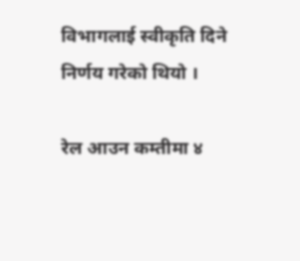विभागलाई स्वीकृति दिने निर्णय गरेको थियो ।

रेल आउन कम्तीमा ४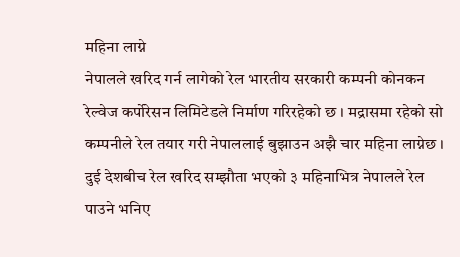महिना लाग्ने
नेपालले खरिद गर्न लागेको रेल भारतीय सरकारी कम्पनी कोनकन रेल्वेज कर्पोरेसन लिमिटेडले निर्माण गरिरहेको छ । मद्रासमा रहेको सो कम्पनीले रेल तयार गरी नेपाललाई बुझाउन अझै चार महिना लाग्नेछ । दुई देशबीच रेल खरिद सम्झौता भएको ३ महिनाभित्र नेपालले रेल पाउने भनिए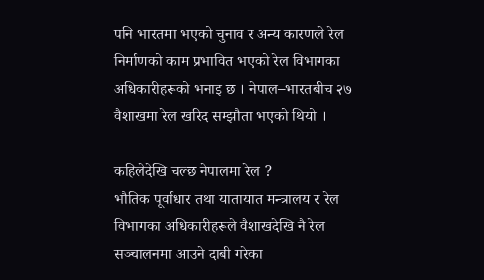पनि भारतमा भएको चुनाव र अन्य कारणले रेल निर्माणको काम प्रभावित भएको रेल विभागका अधिकारीहरूको भनाइ छ । नेपाल–भारतबीच २७ वैशाखमा रेल खरिद सम्झौता भएको थियो ।

कहिलेदेखि चल्छ नेपालमा रेल ?
भौतिक पूर्वाधार तथा यातायात मन्त्रालय र रेल विभागका अधिकारीहरूले वैशाखदेखि नै रेल सञ्चालनमा आउने दाबी गरेका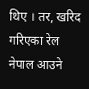थिए । तर, खरिद गरिएका रेल नेपाल आउने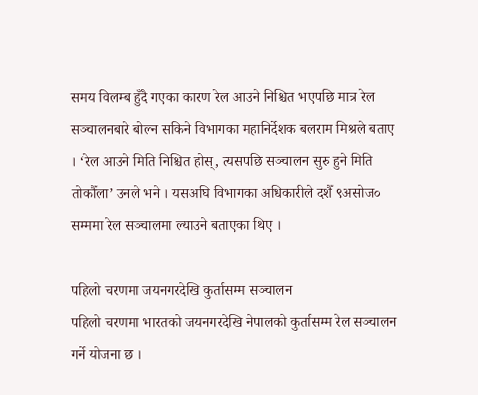समय विलम्ब हुँदै गएका कारण रेल आउने निश्चित भएपछि मात्र रेल सञ्चालनबारे बोल्न सकिने विभागका महानिर्देशक बलराम मिश्रले बताए । ‘रेल आउने मिति निश्चित होस्, त्यसपछि सञ्चालन सुरु हुने मिति तोकौँला’ उनले भने । यसअघि विभागका अधिकारीले दशैँ ९असोज० सम्ममा रेल सञ्चालमा ल्याउने बताएका थिए ।

पहिलो चरणमा जयनगरदेखि कुर्तासम्म सञ्चालन
पहिलो चरणमा भारतको जयनगरदेखि नेपालको कुर्तासम्म रेल सञ्चालन गर्ने योजना छ ।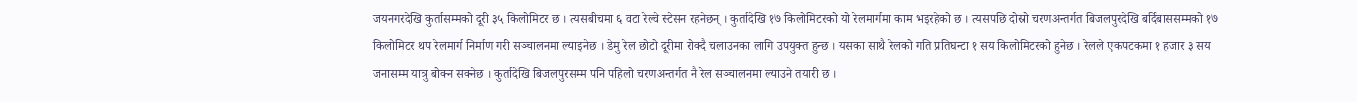जयनगरदेखि कुर्तासम्मको दूरी ३५ किलोमिटर छ । त्यसबीचमा ६ वटा रेल्वे स्टेसन रहनेछन् । कुर्तादेखि १७ किलोमिटरको यो रेलमार्गमा काम भइरहेको छ । त्यसपछि दोस्रो चरणअन्तर्गत बिजलपुरदेखि बर्दिबाससम्मको १७ किलोमिटर थप रेलमार्ग निर्माण गरी सञ्चालनमा ल्याइनेछ । डेमु रेल छोटो दूरीमा रोक्दै चलाउनका लागि उपयुक्त हुन्छ । यसका साथै रेलको गति प्रतिघन्टा १ सय किलोमिटरको हुनेछ । रेलले एकपटकमा १ हजार ३ सय जनासम्म यात्रु बोक्न सक्नेछ । कुर्तादेखि बिजलपुरसम्म पनि पहिलो चरणअन्तर्गत नै रेल सञ्चालनमा ल्याउने तयारी छ ।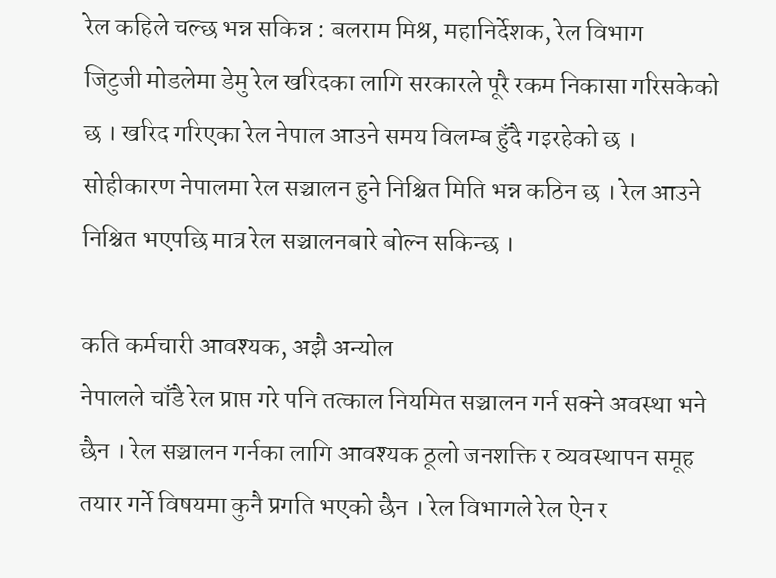रेल कहिले चल्छ भन्न सकिन्न : बलराम मिश्र, महानिर्देशक, रेल विभाग
जिटुजी मोडलेमा डेमु रेल खरिदका लागि सरकारले पूरै रकम निकासा गरिसकेको छ । खरिद गरिएका रेल नेपाल आउने समय विलम्ब हुँदै गइरहेको छ । सोहीकारण नेपालमा रेल सञ्चालन हुने निश्चित मिति भन्न कठिन छ । रेल आउने निश्चित भएपछि मात्र रेल सञ्चालनबारे बोल्न सकिन्छ ।

कति कर्मचारी आवश्यक, अझै अन्योल
नेपालले चाँडै रेल प्राप्त गरे पनि तत्काल नियमित सञ्चालन गर्न सक्ने अवस्था भने छैन । रेल सञ्चालन गर्नका लागि आवश्यक ठूलो जनशक्ति र व्यवस्थापन समूह तयार गर्ने विषयमा कुनै प्रगति भएको छैन । रेल विभागले रेल ऐन र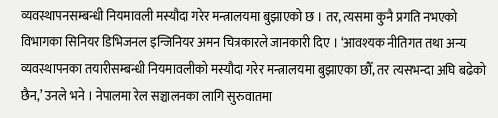व्यवस्थापनसम्बन्धी नियमावली मस्यौदा गरेर मन्त्रालयमा बुझाएको छ । तर, त्यसमा कुनै प्रगति नभएको विभागका सिनियर डिभिजनल इन्जिनियर अमन चित्रकारले जानकारी दिए । ‘आवश्यक नीतिगत तथा अन्य व्यवस्थापनका तयारीसम्बन्धी नियमावलीको मस्यौदा गरेर मन्त्रालयमा बुझाएका छौँ, तर त्यसभन्दा अघि बढेको छैन,’ उनले भने । नेपालमा रेल सञ्चालनका लागि सुरुवातमा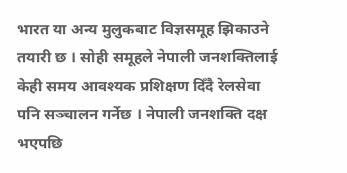भारत या अन्य मुलुकबाट विज्ञसमूह झिकाउने तयारी छ । सोही समूहले नेपाली जनशक्तिलाई केही समय आवश्यक प्रशिक्षण दिँदै रेलसेवा पनि सञ्चालन गर्नेछ । नेपाली जनशक्ति दक्ष भएपछि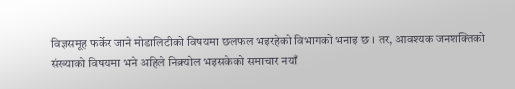विज्ञसमूह फर्केर जाने मोडालिटीको विषयमा छलफल भइरहेको विभागको भनाइ छ । तर, आवश्यक जनशक्तिको संख्याको विषयमा भने अहिले निक्र्योल भइसकेको समाचार नयाँ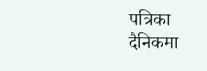पत्रिका दैनिकमा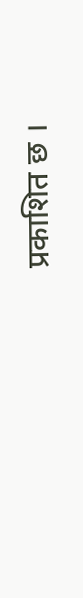प्रकाशित छ ।